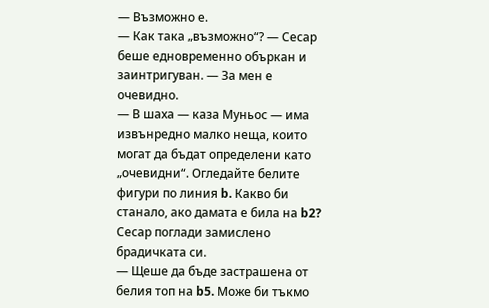— Възможно е.
— Как така „възможно“? — Сесар беше едновременно объркан и заинтригуван. — За мен е очевидно.
— В шаха — каза Муньос — има извънредно малко неща, които могат да бъдат определени като „очевидни“. Огледайте белите фигури по линия b. Какво би станало, ако дамата е била на b2?
Сесар поглади замислено брадичката си.
— Щеше да бъде застрашена от белия топ на b5. Може би тъкмо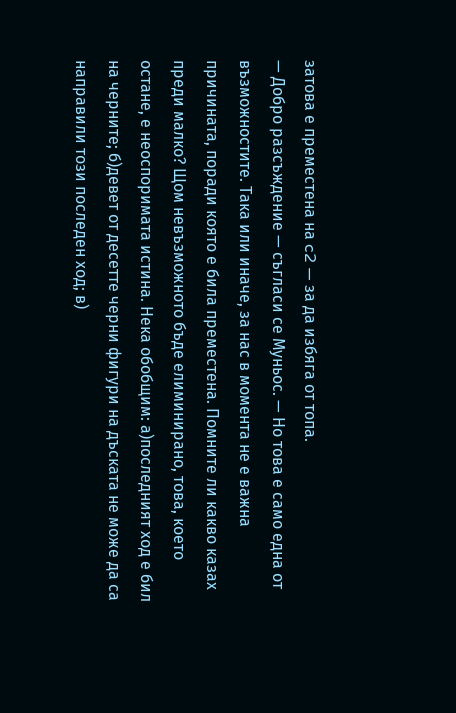затова е преместена на c2 — за да избяга от топа.
— Добро разсъждение — съгласи се Муньос. — Но това е само една от възможностите. Така или иначе, за нас в момента не е важна причината, поради която е била преместена. Помните ли какво казах преди малко? Щом невъзможното бъде елиминирано, това, което остане, е неоспоримата истина. Нека обобщим: а)последният ход е бил на черните; б)девет от десетте черни фигури на дъската не може да са направили този последен ход; в)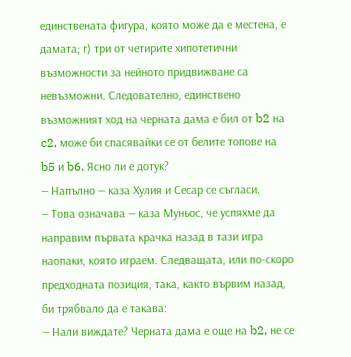единствената фигура, която може да е местена, е дамата; г) три от четирите хипотетични възможности за нейното придвижване са невъзможни. Следователно, единствено възможният ход на черната дама е бил от b2 на c2, може би спасявайки се от белите топове на b5 и b6. Ясно ли е дотук?
— Напълно — каза Хулия и Сесар се съгласи.
— Това означава — каза Муньос, че успяхме да направим първата крачка назад в тази игра наопаки, която играем. Следващата, или по-скоро предходната позиция, така, както вървим назад, би трябвало да е такава:
— Нали виждате? Черната дама е още на b2, не се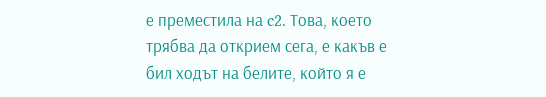е преместила на c2. Това, което трябва да открием сега, е какъв е бил ходът на белите, който я е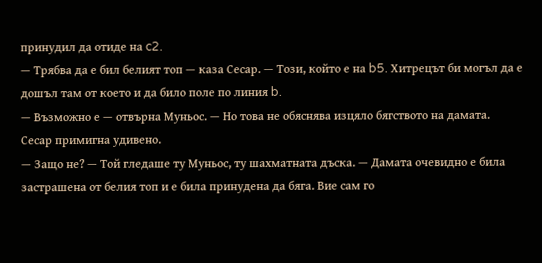принудил да отиде на c2.
— Трябва да е бил белият топ — каза Сесар. — Този, който е на b5. Хитрецът би могъл да е дошъл там от което и да било поле по линия b.
— Възможно е — отвърна Муньос. — Но това не обяснява изцяло бягството на дамата.
Сесар примигна удивено.
— Защо не? — Той гледаше ту Муньос, ту шахматната дъска. — Дамата очевидно е била застрашена от белия топ и е била принудена да бяга. Вие сам го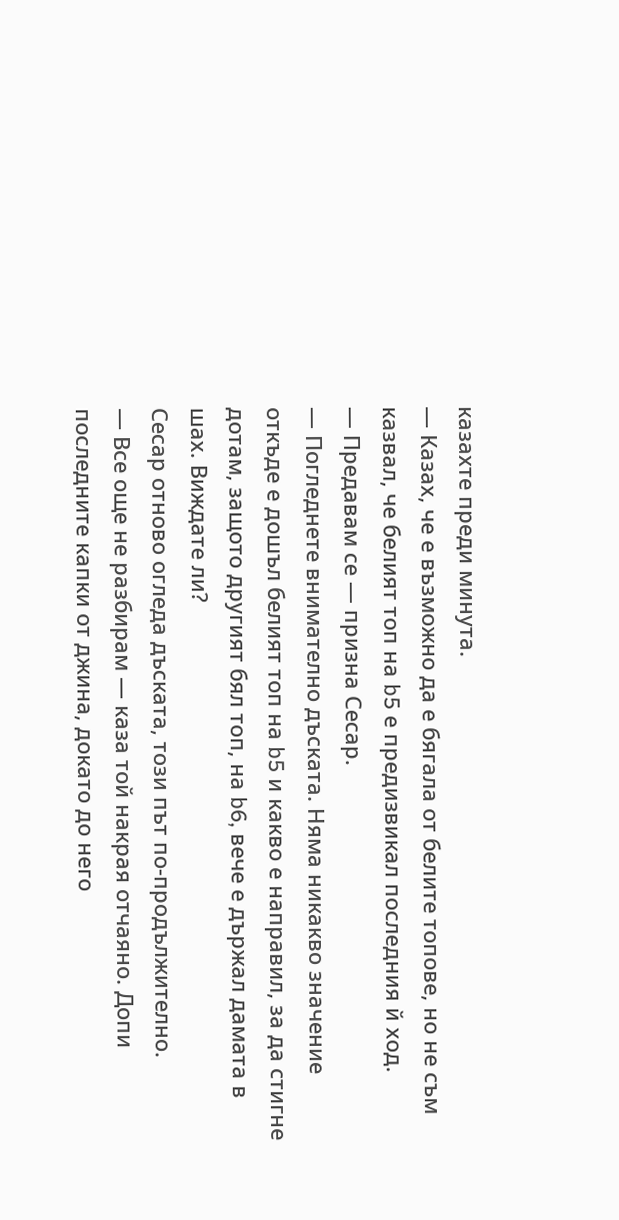казахте преди минута.
— Казах, че е възможно да е бягала от белите топове, но не съм казвал, че белият топ на b5 е предизвикал последния й ход.
— Предавам се — призна Сесар.
— Погледнете внимателно дъската. Няма никакво значение откъде е дошъл белият топ на b5 и какво е направил, за да стигне дотам, защото другият бял топ, на b6, вече е държал дамата в шах. Виждате ли?
Сесар отново огледа дъската, този път по-продължително.
— Все още не разбирам — каза той накрая отчаяно. Допи последните капки от джина, докато до него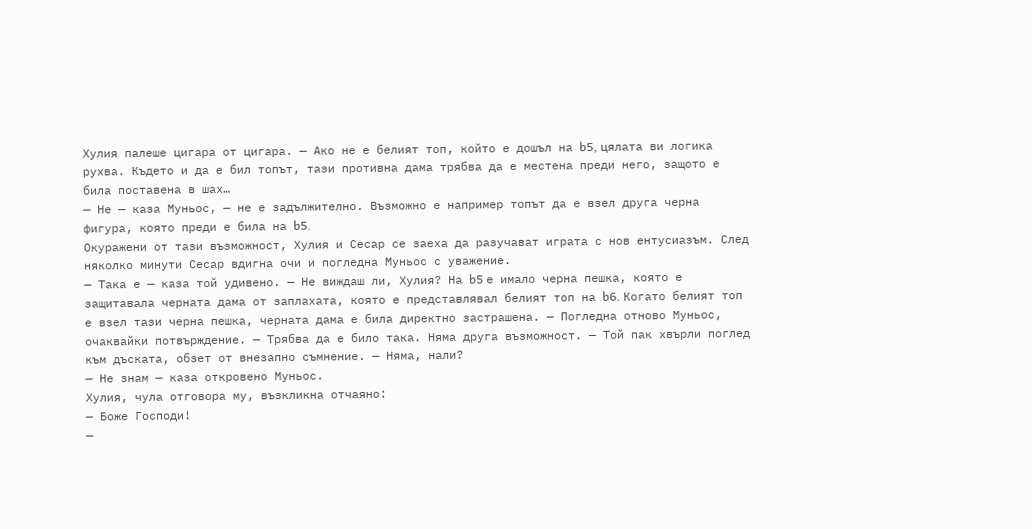Хулия палеше цигара от цигара. — Ако не е белият топ, който е дошъл на b5, цялата ви логика рухва. Където и да е бил топът, тази противна дама трябва да е местена преди него, защото е била поставена в шах…
— Не — каза Муньос, — не е задължително. Възможно е например топът да е взел друга черна фигура, която преди е била на b5.
Окуражени от тази възможност, Хулия и Сесар се заеха да разучават играта с нов ентусиазъм. След няколко минути Сесар вдигна очи и погледна Муньос с уважение.
— Така е — каза той удивено. — Не виждаш ли, Хулия? На b5 е имало черна пешка, която е защитавала черната дама от заплахата, която е представлявал белият топ на b6. Когато белият топ е взел тази черна пешка, черната дама е била директно застрашена. — Погледна отново Муньос, очаквайки потвърждение. — Трябва да е било така. Няма друга възможност. — Той пак хвърли поглед към дъската, обзет от внезапно съмнение. — Няма, нали?
— Не знам — каза откровено Муньос.
Хулия, чула отговора му, възкликна отчаяно:
— Боже Господи!
—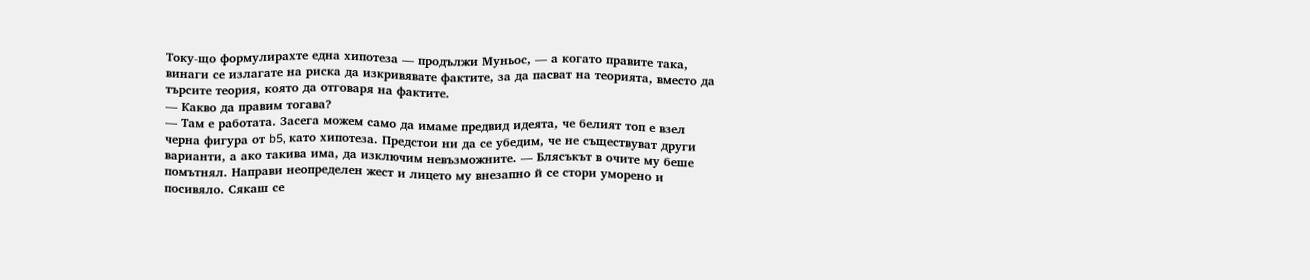Току-що формулирахте една хипотеза — продължи Муньос, — а когато правите така, винаги се излагате на риска да изкривявате фактите, за да пасват на теорията, вместо да търсите теория, която да отговаря на фактите.
— Какво да правим тогава?
— Там е работата. Засега можем само да имаме предвид идеята, че белият топ е взел черна фигура от b5, като хипотеза. Предстои ни да се убедим, че не съществуват други варианти, а ако такива има, да изключим невъзможните. — Блясъкът в очите му беше помътнял. Направи неопределен жест и лицето му внезапно й се стори уморено и посивяло. Сякаш се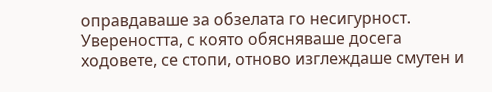оправдаваше за обзелата го несигурност. Увереността, с която обясняваше досега ходовете, се стопи, отново изглеждаше смутен и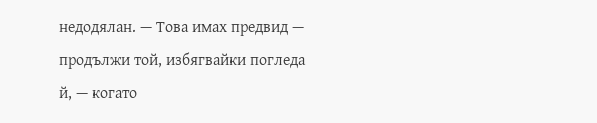недодялан. — Това имах предвид — продължи той, избягвайки погледа й, — когато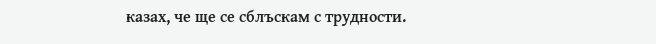казах, че ще се сблъскам с трудности.